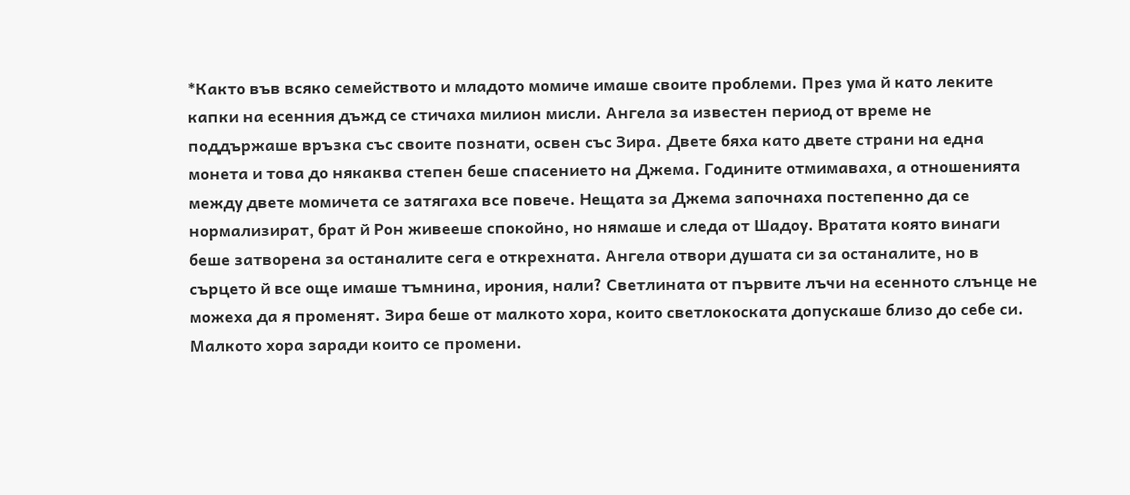*Както във всяко семейството и младото момиче имаше своите проблеми. През ума й като леките капки на есенния дъжд се стичаха милион мисли. Ангела за известен период от време не поддържаше връзка със своите познати, освен със Зира. Двете бяха като двете страни на една монета и това до някаква степен беше спасението на Джема. Годините отмимаваха, а отношенията между двете момичета се затягаха все повече. Нещата за Джема започнаха постепенно да се нормализират, брат й Рон живееше спокойно, но нямаше и следа от Шадоу. Вратата която винаги беше затворена за останалите сега е открехната. Ангела отвори душата си за останалите, но в сърцето й все още имаше тъмнина, ирония, нали? Светлината от първите лъчи на есенното слънце не можеха да я променят. Зира беше от малкото хора, които светлокоската допускаше близо до себе си. Малкото хора заради които се промени.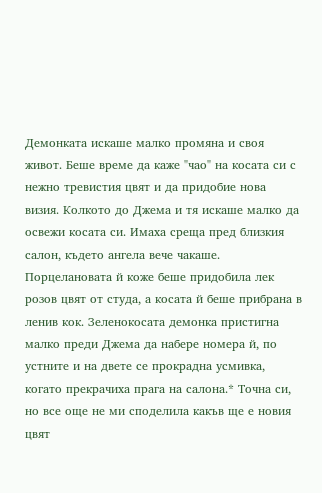Демонката искаше малко промяна и своя живот. Беше време да каже "чао" на косата си с нежно тревистия цвят и да придобие нова визия. Колкото до Джема и тя искаше малко да освежи косата си. Имаха среща пред близкия салон, където ангела вече чакаше. Порцелановата й коже беше придобила лек розов цвят от студа, а косата й беше прибрана в ленив кок. Зеленокосата демонка пристигна малко преди Джема да набере номера й, по устните и на двете се прокрадна усмивка, когато прекрачиха прага на салона.* Точна си, но все още не ми споделила какъв ще е новия цвят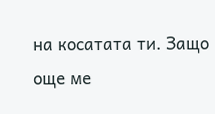на косатата ти. Защо още ме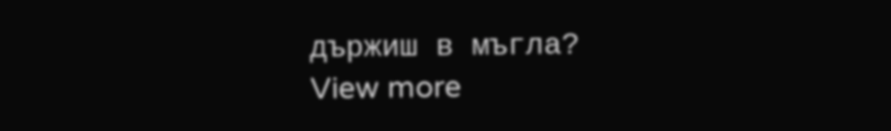държиш в мъгла?
View more